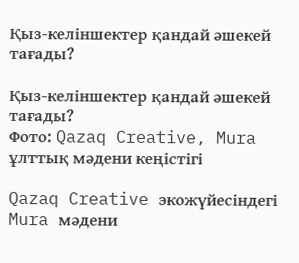Қыз-келіншектер қандай әшекей тағады?

Қыз-келіншектер қандай әшекей тағады?
Фото: Qazaq Creative, Mura ұлттық мәдени кеңістігі

Qazaq Creative экожүйесіндегі Mura мәдени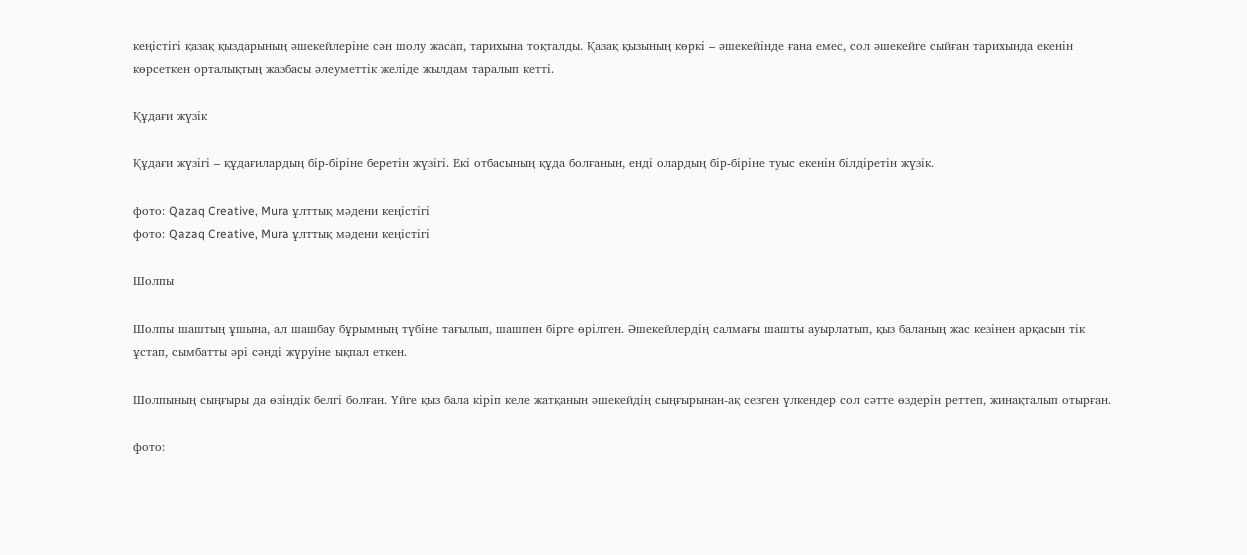кеңістігі қазақ қыздарының әшекейлеріне сән шолу жасап, тарихына тоқталды. Қазақ қызының көркі – әшекейінде ғана емес, сол әшекейге сыйған тарихында екенін көрсеткен орталықтың жазбасы әлеуметтік желіде жылдам таралып кетті.

Құдағи жүзік

Құдағи жүзігі – құдағилардың бір-біріне беретін жүзігі. Екі отбасының құда болғанын, енді олардың бір-біріне туыс екенін білдіретін жүзік.

фото: Qazaq Creative, Mura ұлттық мәдени кеңістігі
фото: Qazaq Creative, Mura ұлттық мәдени кеңістігі

Шолпы

Шолпы шаштың ұшына, ал шашбау бұрымның түбіне тағылып, шашпен бірге өрілген. Әшекейлердің салмағы шашты ауырлатып, қыз баланың жас кезінен арқасын тік ұстап, сымбатты әрі сәнді жүруіне ықпал еткен.

Шолпының сыңғыры да өзіндік белгі болған. Үйге қыз бала кіріп келе жатқанын әшекейдің сыңғырынан-ақ сезген үлкендер сол сәтте өздерін реттеп, жинақталып отырған.

фото: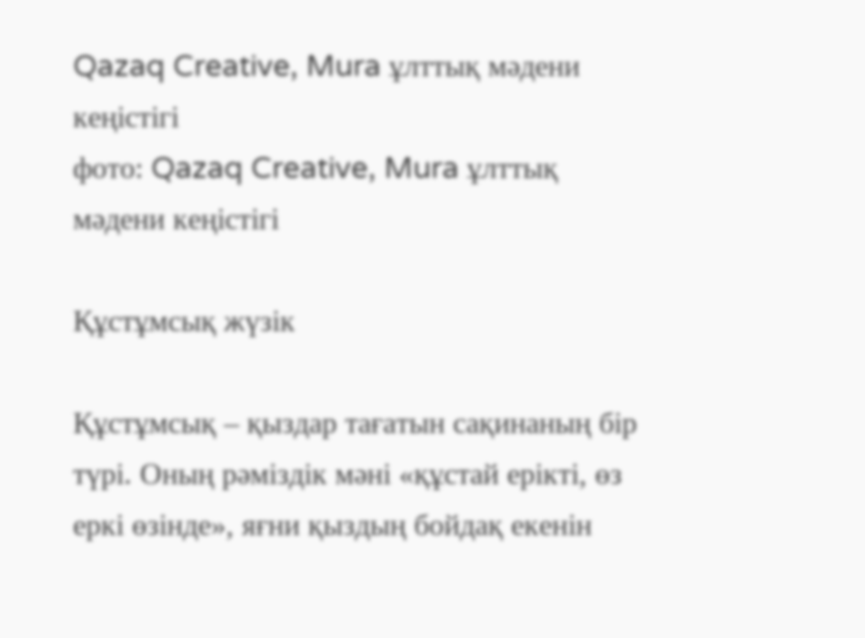Qazaq Creative, Mura ұлттық мәдени кеңістігі
фото: Qazaq Creative, Mura ұлттық мәдени кеңістігі

Құстұмсық жүзік

Құстұмсық – қыздар тағатын сақинаның бір түрі. Оның рәміздік мәні «құстай ерікті, өз еркі өзінде», яғни қыздың бойдақ екенін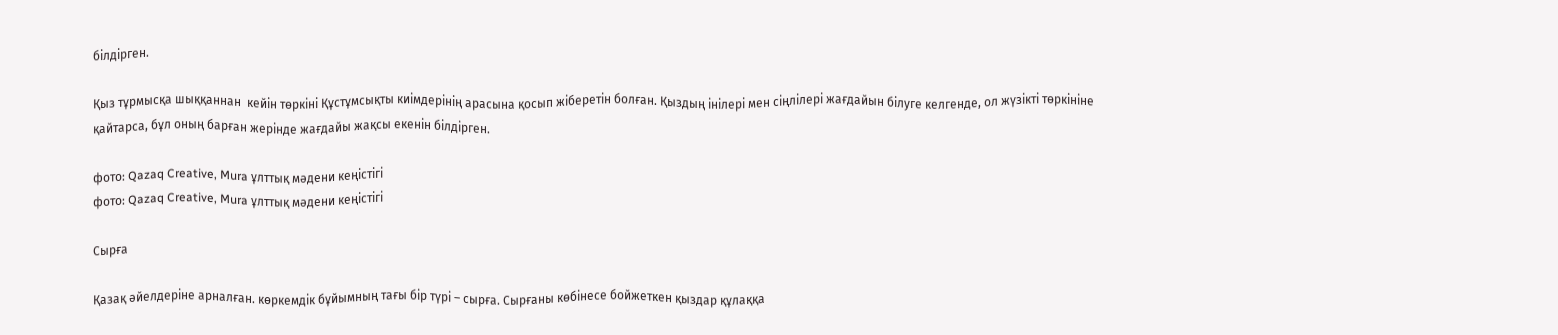білдірген.

Қыз тұрмысқа шыққаннан  кейін төркіні Құстұмсықты киімдерінің арасына қосып жіберетін болған. Қыздың інілері мен сіңлілері жағдайын білуге келгенде, ол жүзікті төркініне қайтарса, бұл оның барған жерінде жағдайы жақсы екенін білдірген.

фото: Qazaq Creative, Mura ұлттық мәдени кеңістігі
фото: Qazaq Creative, Mura ұлттық мәдени кеңістігі

Сырға

Қазақ әйелдеріне арналған. көркемдік бұйымның тағы бір түрі – сырға. Сырғаны көбінесе бойжеткен қыздар құлаққа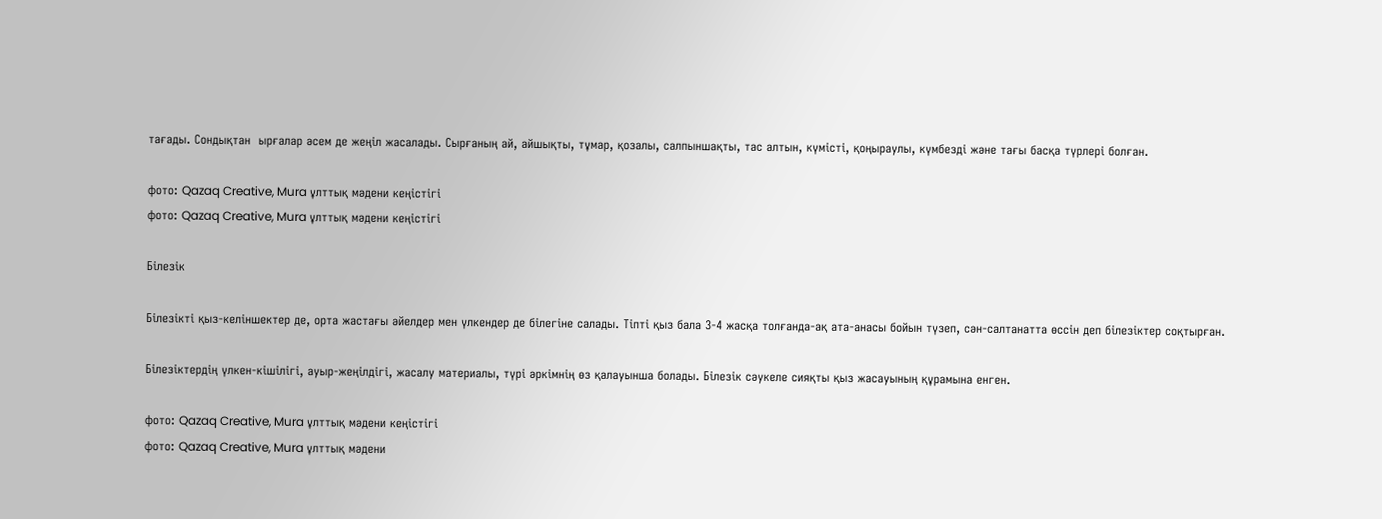тағады. Сондықтан  ырғалар әсем де жеңіл жасалады. Сырғаның ай, айшықты, тұмар, қозалы, салпыншақты, тас алтын, күмісті, қоңыраулы, күмбезді және тағы басқа түрлері болған.

фото: Qazaq Creative, Mura ұлттық мәдени кеңістігі
фото: Qazaq Creative, Mura ұлттық мәдени кеңістігі

Білезік

Білезікті қыз-келіншектер де, орта жастағы әйелдер мен үлкендер де білегіне салады. Тіпті қыз бала 3-4 жасқа толғанда-ақ ата-анасы бойын түзеп, сән-салтанатта өссін деп білезіктер соқтырған.

Білезіктердің үлкен-кішілігі, ауыр-жеңілдігі, жасалу материалы, түрі әркімнің өз қалауынша болады. Білезік сәукеле сияқты қыз жасауының құрамына енген.

фото: Qazaq Creative, Mura ұлттық мәдени кеңістігі
фото: Qazaq Creative, Mura ұлттық мәдени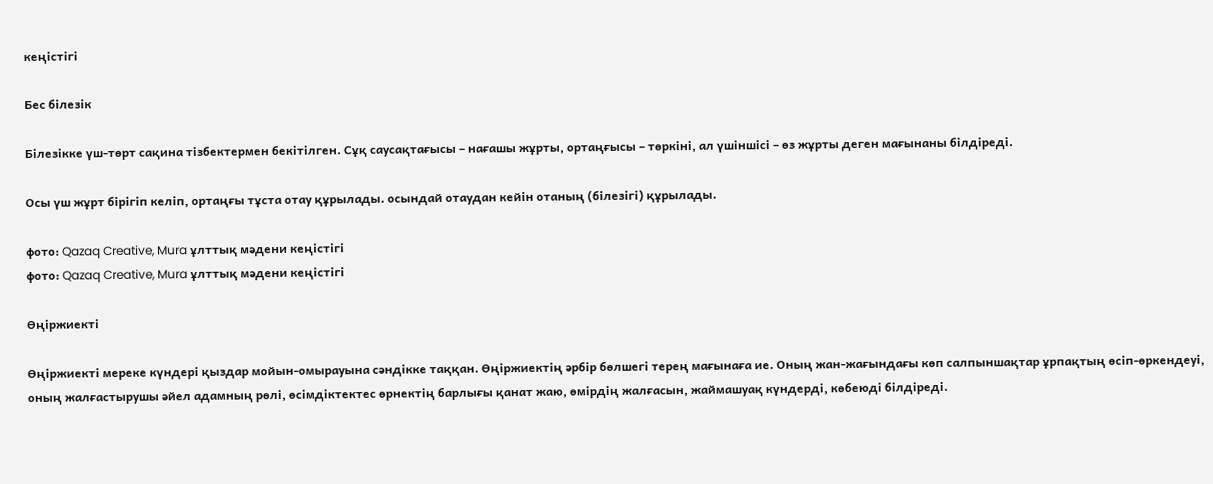кеңістігі

Бес білезік

Білезікке үш-төрт сақина тізбектермен бекітілген. Сұқ саусақтағысы – нағашы жұрты, ортаңғысы – төркіні, ал үшіншісі – өз жұрты деген мағынаны білдіреді.

Осы үш жұрт бірігіп келіп, ортаңғы тұста отау құрылады. осындай отаудан кейін отаның (білезігі) құрылады.

фото: Qazaq Creative, Mura ұлттық мәдени кеңістігі
фото: Qazaq Creative, Mura ұлттық мәдени кеңістігі

Өңіржиекті

Өңіржиекті мереке күндері қыздар мойын-омырауына сәндікке таққан. Өңіржиектің әрбір бөлшегі терең мағынаға ие. Оның жан-жағындағы көп салпыншақтар ұрпақтың өсіп-өркендеуі, оның жалғастырушы әйел адамның рөлі, өсімдіктектес өрнектің барлығы қанат жаю, өмірдің жалғасын, жаймашуақ күндерді, көбеюді білдіреді.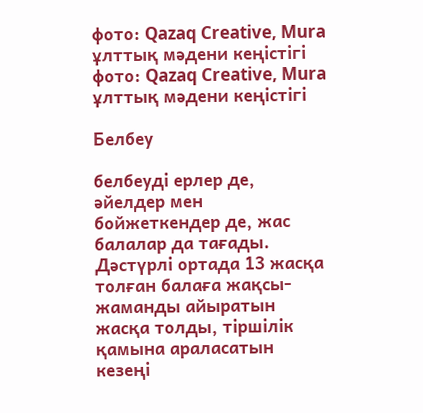фото: Qazaq Creative, Mura ұлттық мәдени кеңістігі
фото: Qazaq Creative, Mura ұлттық мәдени кеңістігі

Белбеу

белбеуді ерлер де, әйелдер мен бойжеткендер де, жас балалар да тағады. Дәстүрлі ортада 13 жасқа толған балаға жақсы-жаманды айыратын жасқа толды, тіршілік қамына араласатын кезеңі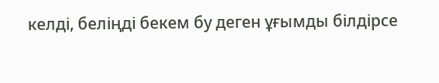келді, беліңді бекем бу деген ұғымды білдірсе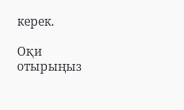керек.

Оқи отырыңыз